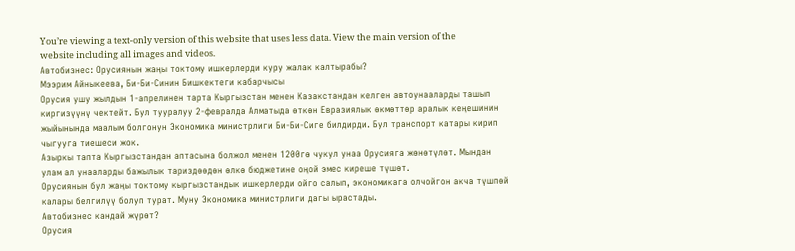You’re viewing a text-only version of this website that uses less data. View the main version of the website including all images and videos.
Автобизнес: Орусиянын жаңы токтому ишкерлерди куру жалак калтырабы?
Мээрим Айныкеева, Би-Би-Синин Бишкектеги кабарчысы
Орусия ушу жылдын 1-апрелинен тарта Кыргызстан менен Казакстандан келген автоунааларды ташып киргизүүнү чектейт. Бул тууралуу 2-февралда Алматыда өткөн Евразиялык өкмөттөр аралык кеңешинин жыйынында маалым болгонун Экономика министрлиги Би-Би-Сиге билдирди. Бул транспорт катары кирип чыгууга тиешеси жок.
Азыркы тапта Кыргызстандан аптасына болжол менен 1200гө чукул унаа Орусияга жөнөтүлөт. Мындан улам ал унааларды бажылык тариздөөдөн өлкө бюджетине оңой эмес киреше түшөт.
Орусиянын бул жаңы токтому кыргызстандык ишкерлерди ойго салып, экономикага олчойгон акча түшпөй калары белгилүү болуп турат. Муну Экономика министрлиги дагы ырастады.
Автобизнес кандай жүрөт?
Орусия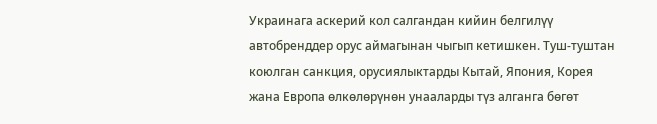Украинага аскерий кол салгандан кийин белгилүү автобренддер орус аймагынан чыгып кетишкен. Туш-туштан коюлган санкция, орусиялыктарды Кытай, Япония, Корея жана Европа өлкөлөрүнөн унааларды түз алганга бөгөт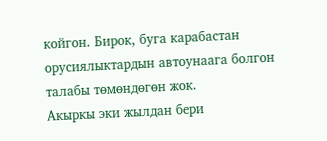койгон. Бирок, буга карабастан орусиялыктардын автоунаага болгон талабы төмөндөгөн жок.
Акыркы эки жылдан бери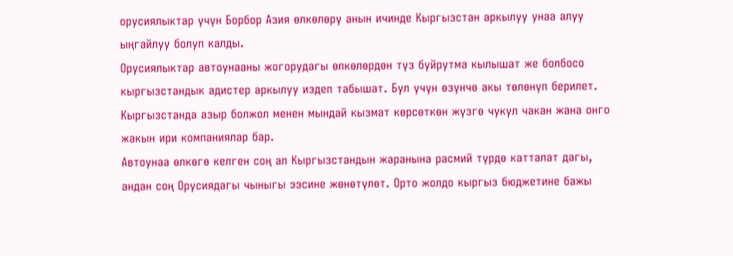орусиялыктар үчүн Борбор Азия өлкөлөрү анын ичинде Кыргызстан аркылуу унаа алуу ыңгайлуу болуп калды.
Орусиялыктар автоунааны жогорудагы өлкөлөрдөн түз буйрутма кылышат же болбосо кыргызстандык адистер аркылуу издеп табышат. Бул үчүн өзүнчө акы төлөнүп берилет. Кыргызстанда азыр болжол менен мындай кызмат көрсөткөн жүзгө чукул чакан жана онго жакын ири компаниялар бар.
Автоунаа өлкөгө келген соң ал Кыргызстандын жаранына расмий түрдө катталат дагы, андан соң Орусиядагы чыныгы ээсине жөнөтүлөт. Орто жолдо кыргыз бюджетине бажы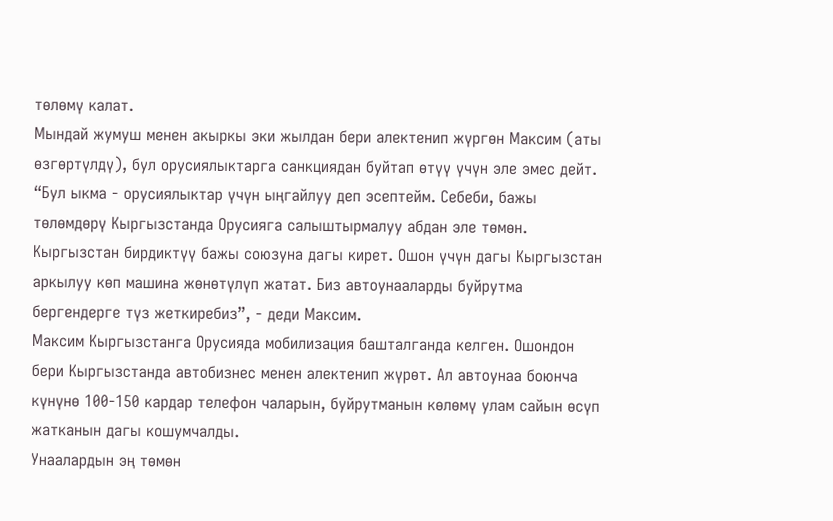төлөмү калат.
Мындай жумуш менен акыркы эки жылдан бери алектенип жүргөн Максим (аты өзгөртүлдү), бул орусиялыктарга санкциядан буйтап өтүү үчүн эле эмес дейт.
“Бул ыкма - орусиялыктар үчүн ыңгайлуу деп эсептейм. Себеби, бажы төлөмдөрү Кыргызстанда Орусияга салыштырмалуу абдан эле төмөн. Кыргызстан бирдиктүү бажы союзуна дагы кирет. Ошон үчүн дагы Кыргызстан аркылуу көп машина жөнөтүлүп жатат. Биз автоунааларды буйрутма бергендерге түз жеткиребиз”, - деди Максим.
Максим Кыргызстанга Орусияда мобилизация башталганда келген. Ошондон бери Кыргызстанда автобизнес менен алектенип жүрөт. Ал автоунаа боюнча күнүнө 100-150 кардар телефон чаларын, буйрутманын көлөмү улам сайын өсүп жатканын дагы кошумчалды.
Унаалардын эң төмөн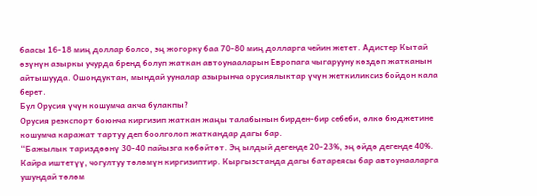баасы 16-18 миң доллар болсо, эң жогорку баа 70-80 миң долларга чейин жетет. Адистер Кытай өзүнүн азыркы учурда бренд болуп жаткан автоунааларын Европага чыгарууну көздөп жатканын айтышууда. Ошондуктан, мындай ууналар азырынча орусиялыктар үчүн жеткиликсиз бойдон кала берет.
Бул Орусия үчүн кошумча акча булакпы?
Орусия реэкспорт боюнча киргизип жаткан жаңы талабынын бирден-бир себеби, өлкө бюджетине кошумча каражат тартуу деп боолголоп жаткандар дагы бар.
“Бажылык тариздөөнү 30-40 пайызга көбөйтөт. Эң ылдый дегенде 20-23%, эң өйдө дегенде 40%. Кайра иштетүү, чогултуу төлөмүн киргизиптир. Кыргызстанда дагы батареясы бар автоунааларга ушундай төлөм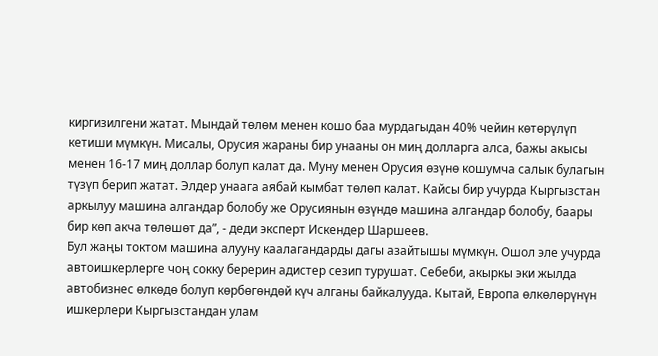киргизилгени жатат. Мындай төлөм менен кошо баа мурдагыдан 40% чейин көтөрүлүп кетиши мүмкүн. Мисалы, Орусия жараны бир унааны он миң долларга алса, бажы акысы менен 16-17 миң доллар болуп калат да. Муну менен Орусия өзүнө кошумча салык булагын түзүп берип жатат. Элдер унаага аябай кымбат төлөп калат. Кайсы бир учурда Кыргызстан аркылуу машина алгандар болобу же Орусиянын өзүндө машина алгандар болобу, баары бир көп акча төлөшөт да”, - деди эксперт Искендер Шаршеев.
Бул жаңы токтом машина алууну каалагандарды дагы азайтышы мүмкүн. Ошол эле учурда автоишкерлерге чоң сокку берерин адистер сезип турушат. Себеби, акыркы эки жылда автобизнес өлкөдө болуп көрбөгөндөй күч алганы байкалууда. Кытай, Европа өлкөлөрүнүн ишкерлери Кыргызстандан улам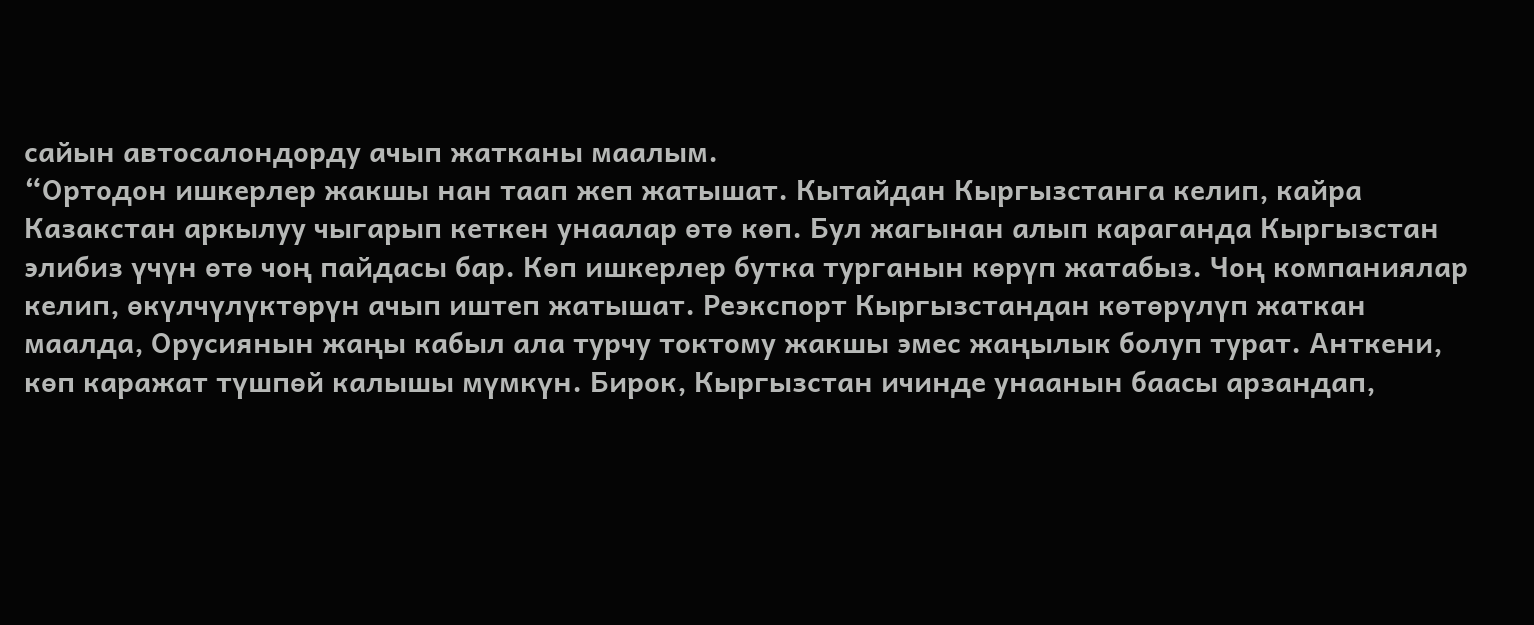сайын автосалондорду ачып жатканы маалым.
“Ортодон ишкерлер жакшы нан таап жеп жатышат. Кытайдан Кыргызстанга келип, кайра Казакстан аркылуу чыгарып кеткен унаалар өтө көп. Бул жагынан алып караганда Кыргызстан элибиз үчүн өтө чоң пайдасы бар. Көп ишкерлер бутка турганын көрүп жатабыз. Чоң компаниялар келип, өкүлчүлүктөрүн ачып иштеп жатышат. Реэкспорт Кыргызстандан көтөрүлүп жаткан маалда, Орусиянын жаңы кабыл ала турчу токтому жакшы эмес жаңылык болуп турат. Анткени, көп каражат түшпөй калышы мүмкүн. Бирок, Кыргызстан ичинде унаанын баасы арзандап,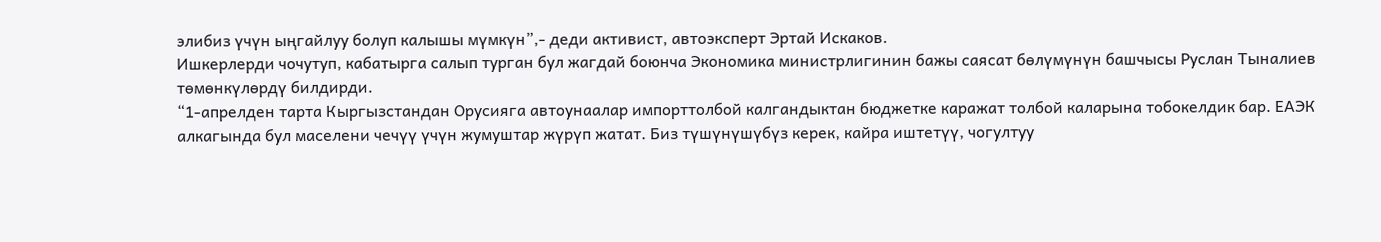элибиз үчүн ыңгайлуу болуп калышы мүмкүн”,- деди активист, автоэксперт Эртай Искаков.
Ишкерлерди чочутуп, кабатырга салып турган бул жагдай боюнча Экономика министрлигинин бажы саясат бөлүмүнүн башчысы Руслан Тыналиев төмөнкүлөрдү билдирди.
“1-апрелден тарта Кыргызстандан Орусияга автоунаалар импорттолбой калгандыктан бюджетке каражат толбой каларына тобокелдик бар. ЕАЭК алкагында бул маселени чечүү үчүн жумуштар жүрүп жатат. Биз түшүнүшүбүз керек, кайра иштетүү, чогултуу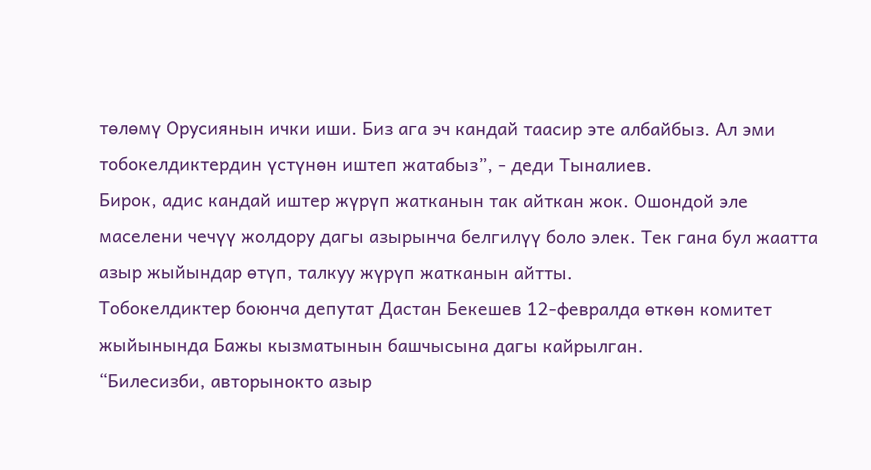төлөмү Орусиянын ички иши. Биз ага эч кандай таасир эте албайбыз. Ал эми тобокелдиктердин үстүнөн иштеп жатабыз”, - деди Тыналиев.
Бирок, адис кандай иштер жүрүп жатканын так айткан жок. Ошондой эле маселени чечүү жолдору дагы азырынча белгилүү боло элек. Тек гана бул жаатта азыр жыйындар өтүп, талкуу жүрүп жатканын айтты.
Тобокелдиктер боюнча депутат Дастан Бекешев 12-февралда өткөн комитет жыйынында Бажы кызматынын башчысына дагы кайрылган.
“Билесизби, авторынокто азыр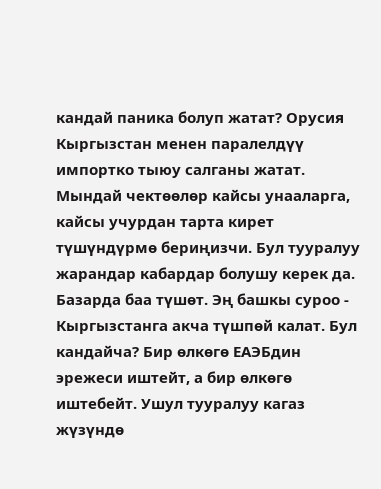кандай паника болуп жатат? Орусия Кыргызстан менен паралелдүү импортко тыюу салганы жатат. Мындай чектөөлөр кайсы унааларга, кайсы учурдан тарта кирет түшүндүрмө бериңизчи. Бул тууралуу жарандар кабардар болушу керек да. Базарда баа түшөт. Эң башкы суроо - Кыргызстанга акча түшпөй калат. Бул кандайча? Бир өлкөгө ЕАЭБдин эрежеси иштейт, а бир өлкөгө иштебейт. Ушул тууралуу кагаз жүзүндө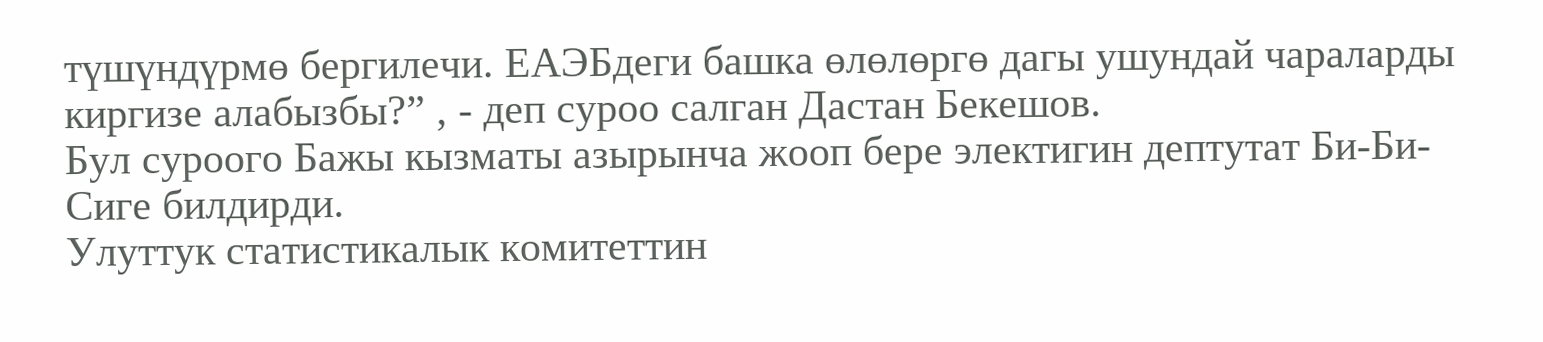түшүндүрмө бергилечи. ЕАЭБдеги башка өлөлөргө дагы ушундай чараларды киргизе алабызбы?” , - деп суроо салган Дастан Бекешов.
Бул суроого Бажы кызматы азырынча жооп бере электигин дептутат Би-Би-Сиге билдирди.
Улуттук статистикалык комитеттин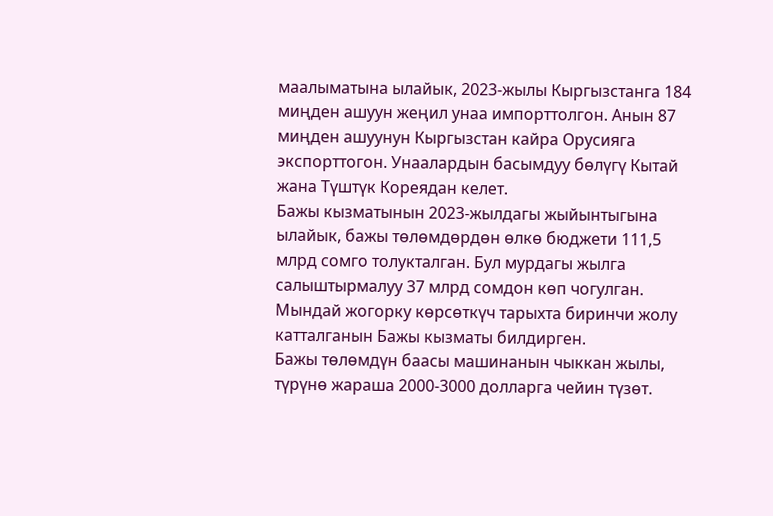маалыматына ылайык, 2023-жылы Кыргызстанга 184 миңден ашуун жеңил унаа импорттолгон. Анын 87 миңден ашуунун Кыргызстан кайра Орусияга экспорттогон. Унаалардын басымдуу бөлүгү Кытай жана Түштүк Кореядан келет.
Бажы кызматынын 2023-жылдагы жыйынтыгына ылайык, бажы төлөмдөрдөн өлкө бюджети 111,5 млрд сомго толукталган. Бул мурдагы жылга салыштырмалуу 37 млрд сомдон көп чогулган. Мындай жогорку көрсөткүч тарыхта биринчи жолу катталганын Бажы кызматы билдирген.
Бажы төлөмдүн баасы машинанын чыккан жылы, түрүнө жараша 2000-3000 долларга чейин түзөт.